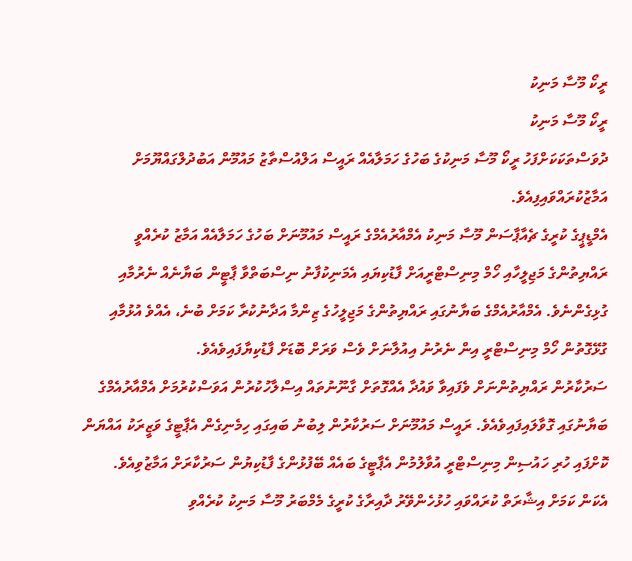ރީކޯ މޫސާ މަނިކު
ރީކޯ މޫސާ މަނިކު
ދުވަސްތަކަކަށްފަހު ރީކޯ މޫސާ މަނިކުގެ ބަހުގެ ހަމަލާއެއް ރައީސް އަލްއުސްތާޒު މައުމޫން އަބުދުލްގައްޔޫމަށް އަމާޒުކުރައްވައިފިއެވެ.
އެމްޑީޕީގެ ކުރީގެ ޗެއާޕާސަން މޫސާ މަނިކު އެމްއާރުއެމްގެ ރައީސް މައުމޫނަށް ބަހުގެ ހަމަލާއެއް އަމާޒު ކުރެއްވީ ރައްޔިތުންގެ މަޖިލީހާއި ހޯމް މިނިސްޓްރީއަށް ފާޑުކިޔައި އެމަނިކުފާނު ނިސްބަތްވާ ޕާޓީން ބަޔާނެއް ނެރުމާއި ގުޅިގެންނެވެ. އެމްއާރުއެމްގެ ބަޔާނުގައި ރައްޔިތުންގެ މަޖިލީހުގެ ޒިންމާ އަދާނުކުރާ ކަމަށް ބުނެ، އެއްވެ އުޅުމާއި ގުޅޭގޮތުން ހޯމް މިނިސްޓްރީ އިން ނެރުނު އިއުލާނަށް ވެސް ވަރަށް ބޮޑަށް ފާޑުކިޔާފައިވެއެވެ.
ސަރުކާރުން ރައްޔިތުންނަށް ވެފައިވާ ވައުދާ އެއްގޮތަށް ގާނޫނުތައް އިސްލާހުކުރުން އަވަސްކުރުމަށް އެމްއާރުއެމްގެ ބަޔާނުގައި ގޮވާލައިފައިވެއެވެ. ރައީސް މައުމޫނަށް ސަރުކާރުން ލިބުނު ބައިގައި ހިމެނިގެން އެޕާޓީގެ ވަޒީރަކު އައްޔަން ކޮށްފައި ހުރި ހައުސިން މިނިސްޓްރީ އުވާލުމުން އެޕާޓީގެ ބައެއް ބޭފުޅުންގެ ފާޑުކިޔުން ސަރުކާރަށް އަމާޒުވިއެވެ.
އެކަން ކަމަށް އިޝާރަތް ކުރައްވައި ހުޅުހެންވޭރު ދާއިރާގެ ކުރީގެ މެމްބަރު މޫސާ މަނިކު ކުރެއްވި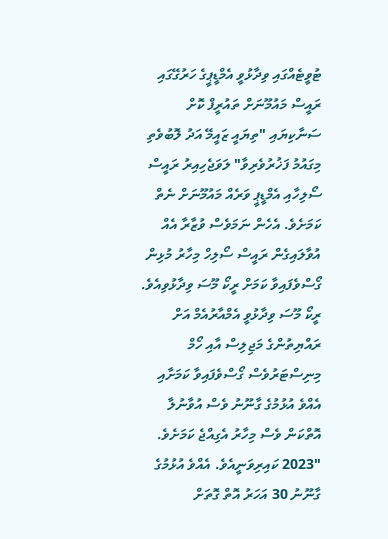ޓުވީޓެއްގައި ވިދާޅުވީ އެމްޑީޕީގެ ހަރުގޭގައި ރައީސް މައުމޫނަށް ތައުރީފް ކޮށް ސަނާކިޔައި "ތިޔައީ ޒައީމޭ އަދު ލޮބުވެތި މިގައުމު ފަޚުރުވެރިވާ" ލަވަޖެހިއިރު ރައީސް ސޯލިހާއި އެމްޑީޕީ ވަރެއް މައުމޫނަށް ނެތް ކަމަށެވެ. އެހެން ނަމަވެސް ވުޒާރާ އެއް އުވާލައިގެން ރައީސް ސޯލިހް މިހާރު މުޅިން ގޯސްވެފައިވާ ކަމަށް ރީކޯ މޫސަ ވިދާޅުވިއެވެ.
ރީކޯ މޫސަ ވިދާޅުވީ އެމްއާރުއެމް އަށް ރައްޔިތުންގެ މަޖިލިސް އާއި ހޯމް މިނިސްޓަރުވެސް ގޯސްވެފައިވާ ކަމަށާއި އެއްވެ އުޅުމުގެ ގާނޫނު ވެސް އުވާނުލާ އޮތްކަން ވެސް މިހާރު އެގިއްޖެ ކަމަށެވެ.
"2023 ކައިރިވަނީއެވެ. އެއްވެ އުޅުމުގެ ގާނޫނު 30 އަހަރު އޮތް ގޮތަށް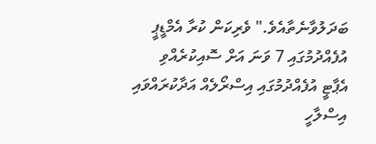ބަދަލުވާނެތާއެވެ." ވެރިކަން ކުރާ އެމްޑީޕީ އުފެއްދުމުގައި 7 ވަނަ އަށް ސޮއިކުރެއްވި އެޕާޓީ އުފެއްދުމުގައި އިސްރޯލެއް އަދާކުރައްވައި އިސްލާހީ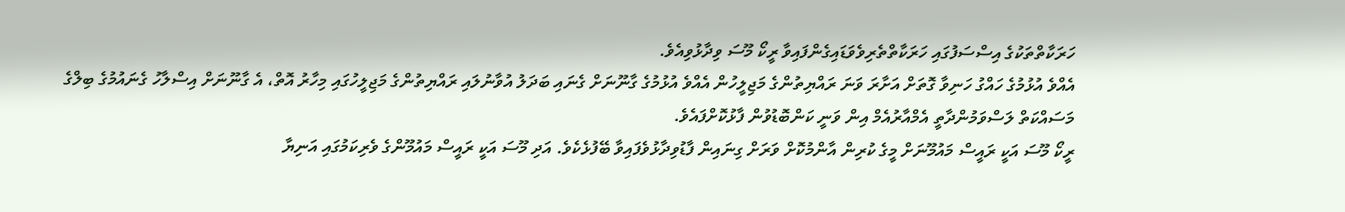ހަރަކާތްތަކުގެ އިސްސަފުގައި ހަރަކާތްތެރިވެވަޑައިގެންފައިވާ ރީކޯ މޫސަ ވިދާޅުވިއެވެ.
އެއްވެ އުޅުމުގެ ހައްގު ހަނިވާ ގޮތަށް އަށާރަ ވަނަ ރައްޔިތުންގެ މަޖިލީހުން އެއްވެ އުޅުމުގެ ގާނޫނަށް ގެނައި ބަދަލު އުވާނުލައި ރައްޔިތުންގެ މަޖިލީހުގައި މިހާރު އޮތް، އެ ގާނޫނަށް އިސްލާހު ގެނައުމުގެ ބިލްގެ މަސައްކަތް ލަސްވަމުންދާތީ އެމްއާރުއެމް އިން ވަނީ ކަންބޮޑުވުން ފާޅުކޮށްފައެވެ.
ރީކޯ މޫސަ އަކީ ރައީސް މައުމޫނަށް މީގެ ކުރިން އާންމުކޮށް ވަރަށް ގިނައިން ފާޑުވިދާޅުވެފައިވާ ބޭފުޅެކެވެ. އަދި މޫސަ އަކީ ރައީސް މައުމޫންގެ ވެރިކަމުގައި އަނިޔާ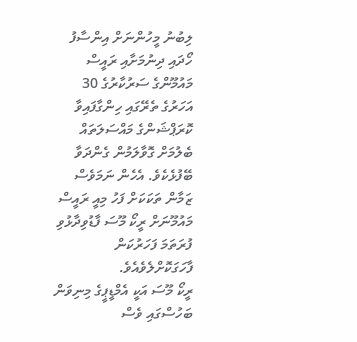ލިބުނު މީހުންނަށް އިންސާފު ހޯދައި ދިނުމަށާއި ރައީސް މައުމޫންގެ ސަރުކާރުގެ 30 އަހަރުގެ ތެރޭގައި ހިންގާފައިވާ ކޮރަޕްޝަންގެ މައްސަލަތައް ބެލުމަށް ގޮވާލަމުން ގެންދަވާ ބޭފުޅެކެވެ. އެހެން ނަމަވެސް ޒަމާން ތަކަކަށް ފަހު މިއީ ރައީސް މައުމޫނަށް ރީކޯ މޫސަ ފާޑުވިދާޅުވި ފުރަތަމަ ފަހަރުކަން ފާހަގަކޮށްލެވެއެވެ.
ރީކޯ މޫސަ އަކީ އެމްޑީޕީގެ މިނިވަން ބަހުސްގައި ވެސް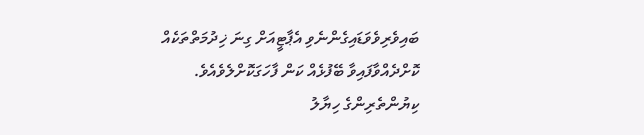ބައިވެރިވެވަޑައިގެންނެވި އެޕާޓީއަށް ގިނަ ޚިދުމަތްތަކެއް ކޮށްދެއްވާފައިވާ ބޭފުޅެއް ކަން ފާހަގަކޮށްލެވެއެވެ.
ކިޔުންތެރިންގެ ހިޔާލު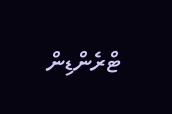ޓްރެންޑިން